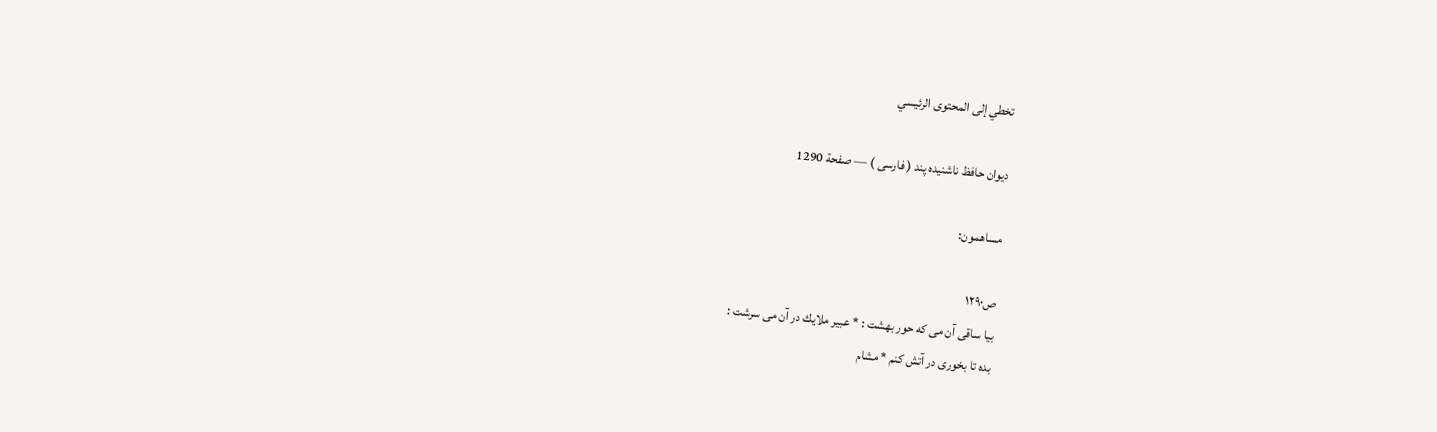تخطي إلى المحتوى الرئيسي

ديوان حافظ ناشنيده پند ( فارسى ) — صفحة 1290

مساهمون:

ص١٢٩٠
بيا ساقى آن مى كه حور بهشت : * عبير ملايك در آن مى سرشت :
بده تا بخورى در آتش كنم * مشام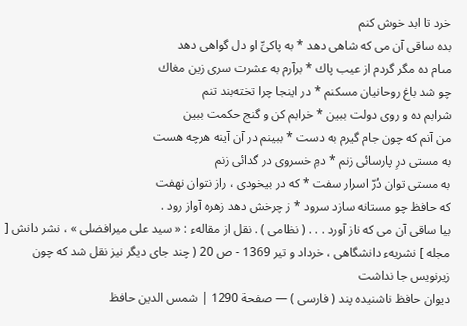خرد تا ابد خوش كنم
بده ساقى آن مى كه شاهى دهد * به پاكىِّ او دل گواهى دهد
مىام ده مگر گردم از عيب پاك * برآرم به عشرت سرى زين مغاك
چو شد باغ روحانيان مسكنم * در اينجا چرا تخته‌بند تنم
شرابم ده و روى دولت ببين * خرابم كن و گنج حكمت ببين
من آنم كه چون جام گيرم به دست * ببينم در آن آينه هرچه هست
به مستى درِ پارسائى زنم * دمِ خسروى در گدائى زنم
به مستى توان دُرّ اسرار سفت * كه در بيخودى ، راز نتوان نهفت
كه حافظ چو مستانه سازد سرود * ز چرخش دهد زهره آواز رود .
بيا ساقى آن مى كه ناز آورد . . . ( نظامى ) . نقل از مقالهء : « سيد على ميرافضلى » ، نشر دانش [ مجله ] نشريهء دانشگاهى ، خرداد و تير 1369 - ص 20 ( چند جاى ديگر نيز نقل شد كه چون زيرنويس جا نداشت
ديوان حافظ ناشنيده پند ( فارسى ) — صفحة 1290 | شمس الدين حافظ